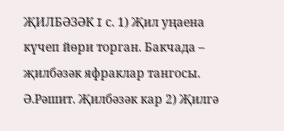ҖИЛБӘЗӘК I с. 1) Җил уңаена күчеп йөри торган. Бакчада – җилбәзәк яфраклар тангосы. Ә.Рәшит. Җилбәзәк кар 2) Җилгә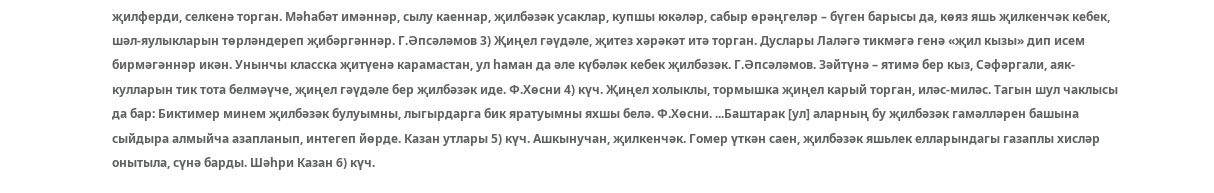җилферди, селкенә торган. Мәһабәт имәннәр, сылу каеннар, җилбәзәк усаклар, купшы юкәләр, сабыр өрәңгеләр – бүген барысы да, көяз яшь җилкенчәк кебек, шәл-яулыкларын төрләндереп җибәргәннәр. Г.Әпсәләмов 3) Җиңел гәүдәле, җитез хәрәкәт итә торган. Дуслары Лаләгә тикмәгә генә «җил кызы» дип исем бирмәгәннәр икән. Унынчы класска җитүенә карамастан, ул һаман да әле күбәләк кебек җилбәзәк. Г.Әпсәләмов. Зәйтүнә – ятимә бер кыз, Сәфәргали, аяк-кулларын тик тота белмәүче, җиңел гәүдәле бер җилбәзәк иде. Ф.Хөсни 4) күч. Җиңел холыклы, тормышка җиңел карый торган, иләс-миләс. Тагын шул чаклысы да бар: Биктимер минем җилбәзәк булуымны, лыгырдарга бик яратуымны яхшы белә. Ф.Хөсни. ...Баштарак [ул] аларның бу җилбәзәк гамәлләрен башына сыйдыра алмыйча азапланып, интегеп йөрде. Казан утлары 5) күч. Ашкынучан, җилкенчәк. Гомер үткән саен, җилбәзәк яшьлек елларындагы газаплы хисләр онытыла, сүнә барды. Шәһри Казан 6) күч.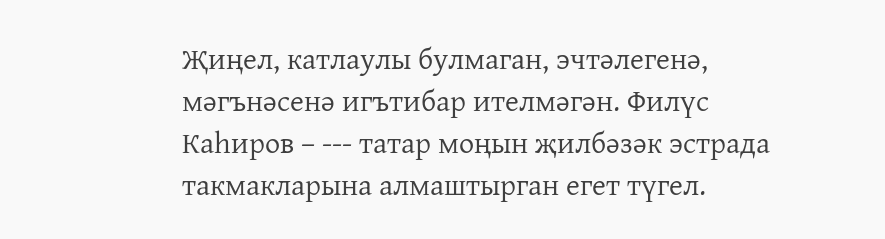Җиңел, катлаулы булмаган, эчтәлегенә, мәгънәсенә игътибар ителмәгән. Филүс Каһиров – --- татар моңын җилбәзәк эстрада такмакларына алмаштырган егет түгел.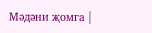Мәдәни җомга |